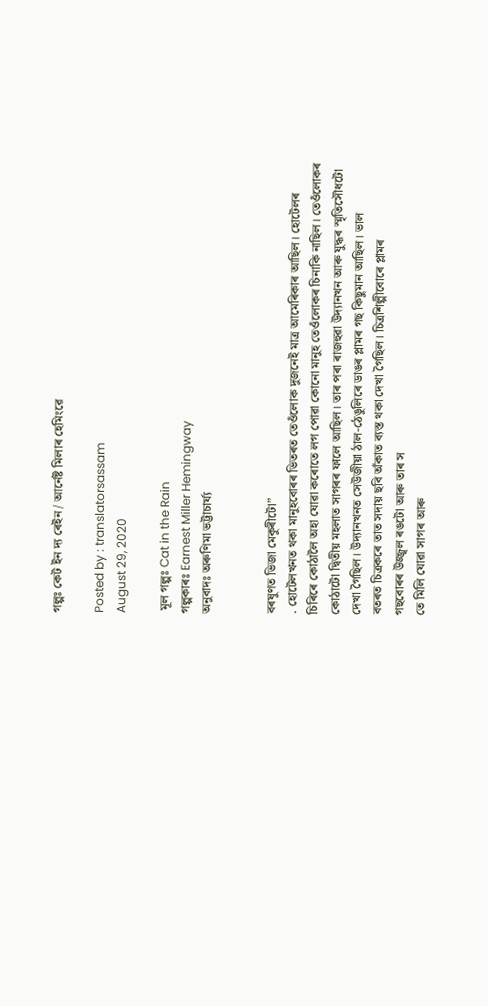গল্পঃ কেট ইন দ্য ৰেইন / আৰ্নেষ্ট মিলাৰ হেমিংৱে

Posted by : translatorsassam
August 29, 2020

 মূল গল্পঃ Cat in the Rain
গল্পকাৰঃ Earnest Miller Hemingway
অনুবাদঃ অৰুণিমা ভট্টাচাৰ্য্য


বৰষুণত ভিজা মেকুৰীটো”
. হোটেলখনত থকা মানুহবোৰৰ ভিতৰত তেওঁলোক দুজনেই মাত্র আমেৰিকাৰ আছিল। হোটেলৰ
চিৰিৰে কোঠালৈ অহা যোৱা কৰোতে লগ পোৱা কোনো মানুহ তেওঁলোকৰ চিনাকি নাছিল। তেওঁলোকৰ
কোঠাটো দ্বিতীয় মহলাত সাগৰৰ ফালে আছিল। তাৰ পৰা ৰাজহুৱা উদ্যানখন আৰু যুদ্ধৰ স্মৃতিসৌধটো
দেখা গৈছিল। উদ্যানখনত সেউজীয়া ঠাল-ঠেঙুলিৰে ডাঙৰ প্লামৰ গছ কিছুমান আছিল। ভাল
বতৰত চিত্রকৰে তাত সদায় ছবি অঁকাত ব্যস্ত থকা দেখা গৈছিল। চিত্রশিল্পীবোৰে প্লামৰ
গছবোৰৰ উজ্জ্বল ৰঙটো আৰু তাৰ স
তে মিলি যোৱা সাগৰ আৰু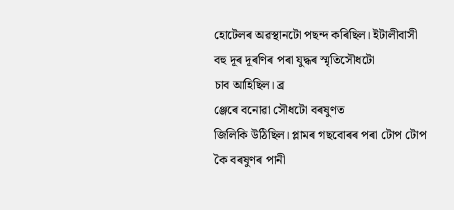হোটেলৰ অৱস্থানটো পছন্দ কৰিছিল। ইটালীবাসী বহু দূৰ দূৰণিৰ পৰা যুদ্ধৰ স্মৃতিসৌধটো
চাব আহিছিল। ব্ৰ
ঞ্জেৰে বনোৱা সৌধটো বৰষুণত
জিলিকি উঠিছিল। প্লামৰ গছবোৰৰ পৰা টোপ টোপ কৈ বৰষুণৰ পানী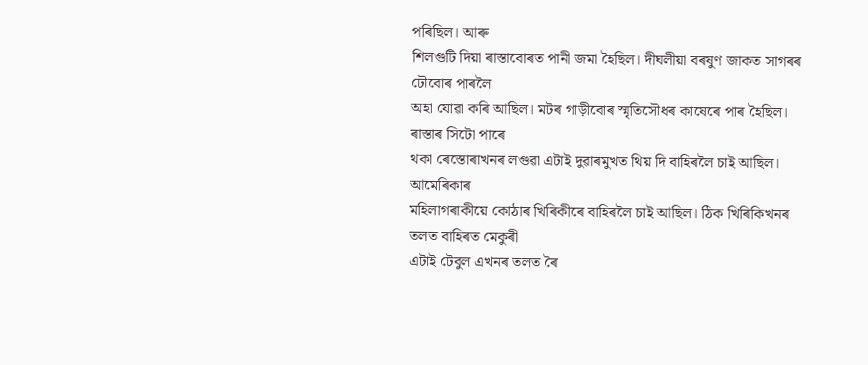পৰিছিল। আৰু
শিলগুটি দিয়া ৰাস্তাবোৰত পানী জমা হৈছিল। দীঘলীয়া বৰষুণ জাকত সাগৰৰ ঢৌবোৰ পাৰলৈ
অহা যোৱা কৰি আছিল। মটৰ গাড়ীবোৰ স্মৃতিসৌধৰ কাষেৰে পাৰ হৈছিল। ৰাস্তাৰ সিটো পাৰে
থকা ৰেস্তোৰাখনৰ লগুৱা এটাই দুৱাৰমুখত থিয় দি বাহিৰলৈ চাই আছিল। আমেৰিকাৰ
মহিলাগৰাকীয়ে কোঠাৰ খিৰিকীৰে বাহিৰলৈ চাই আছিল। ঠিক খিৰিকিখনৰ তলত বাহিৰত মেকুৰী
এটাই টেবুল এখনৰ তলত ৰৈ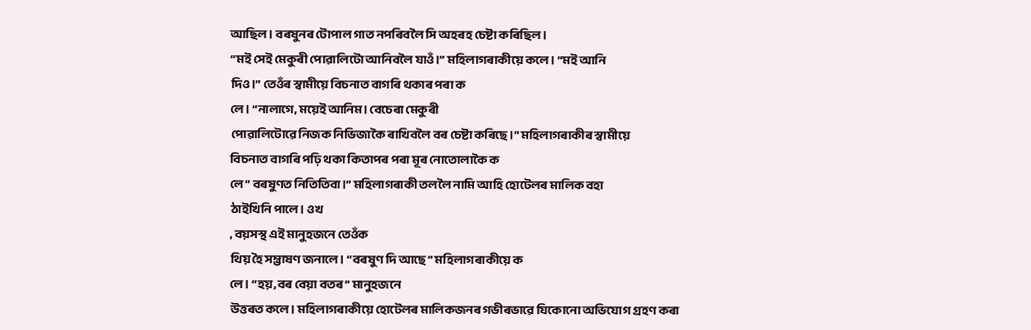আছিল। বৰষুনৰ টোপাল গাত নপৰিবলৈ সি অহৰহ চেষ্টা কৰিছিল।
“মই সেই মেকুৰী পোৱালিটো আনিবলৈ যাওঁ।” মহিলাগৰাকীয়ে কলে। “মই আনি
দিও।” তেওঁৰ স্বামীয়ে বিচনাত বাগৰি থকাৰ পৰা ক
লে। “নালাগে, ময়েই আনিম। বেচেৰা মেকুৰী
পোৱালিটোৱে নিজক নিভিজাকৈ ৰাখিবলৈ বৰ চেষ্টা কৰিছে।” মহিলাগৰাকীৰ স্বামীয়ে
বিচনাত বাগৰি পঢ়ি থকা কিতাপৰ পৰা মূৰ নোতোলাকৈ ক
লে ” বৰষুণত নিতিতিবা।” মহিলাগৰাকী তললৈ নামি আহি হোটেলৰ মালিক বহা
ঠাইখিনি পালে। ওখ
, বয়সস্থ এই মানুহজনে তেওঁক
থিয় হৈ সম্ভাষণ জনালে। “বৰষুণ দি আছে” মহিলাগৰাকীয়ে ক
লে। “হয়,বৰ বেয়া বতৰ” মানুহজনে
উত্তৰত কলে। মহিলাগৰাকীয়ে হোটেলৰ মালিকজনৰ গভীৰভাৱে যিকোনো অভিযোগ গ্ৰহণ কৰা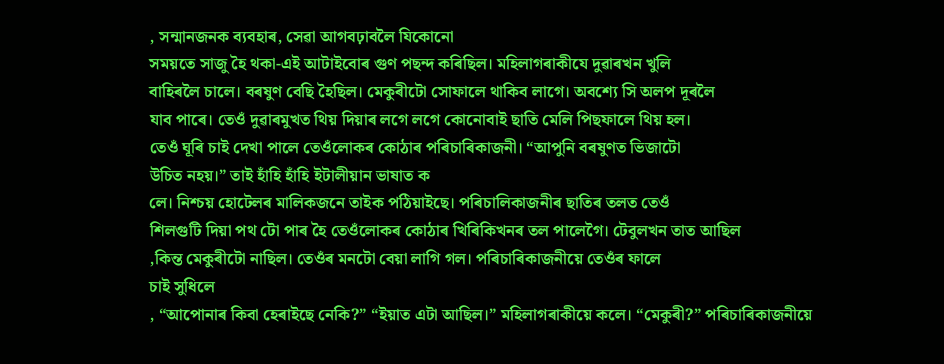, সন্মানজনক ব্যবহাৰ, সেৱা আগবঢ়াবলৈ যিকোনো
সময়তে সাজু হৈ থকা-এই আটাইবোৰ গুণ পছন্দ কৰিছিল। মহিলাগৰাকীযে দুৱাৰখন খুলি
বাহিৰলৈ চালে। বৰষুণ বেছি হৈছিল। মেকুৰীটো সোফালে থাকিব লাগে। অবশ্যে সি অলপ দূৰলৈ
যাব পাৰে। তেওঁ দুৱাৰমুখত থিয় দিয়াৰ লগে লগে কোনোবাই ছাতি মেলি পিছফালে থিয় হল।
তেওঁ ঘূৰি চাই দেখা পালে তেওঁলোকৰ কোঠাৰ পৰিচাৰিকাজনী। “আপুনি বৰষুণত ভিজাটো
উচিত নহয়।” তাই হাঁহি হাঁহি ইটালীয়ান ভাষাত ক
লে। নিশ্চয় হোটেলৰ মালিকজনে তাইক পঠিয়াইছে। পৰিচালিকাজনীৰ ছাতিৰ তলত তেওঁ
শিলগুটি দিয়া পথ টো পাৰ হৈ তেওঁলোকৰ কোঠাৰ খিৰিকিখনৰ তল পালেগৈ। টেবুলখন তাত আছিল
,কিন্ত মেকুৰীটো নাছিল। তেওঁৰ মনটো বেয়া লাগি গল। পৰিচাৰিকাজনীয়ে তেওঁৰ ফালে
চাই সুধিলে
, “আপোনাৰ কিবা হেৰাইছে নেকি?” “ইয়াত এটা আছিল।” মহিলাগৰাকীয়ে কলে। “মেকুৰী?” পৰিচাৰিকাজনীয়ে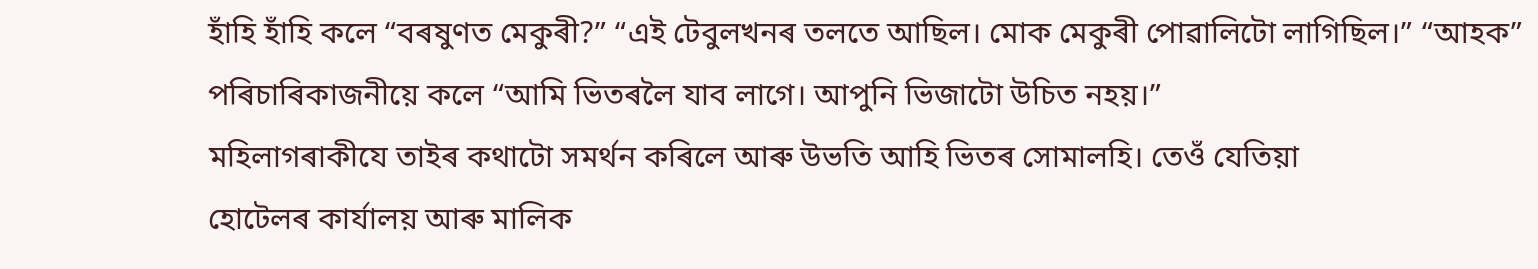হাঁহি হাঁহি কলে “বৰষুণত মেকুৰী?” “এই টেবুলখনৰ তলতে আছিল। মোক মেকুৰী পোৱালিটো লাগিছিল।” “আহক”
পৰিচাৰিকাজনীয়ে কলে “আমি ভিতৰলৈ যাব লাগে। আপুনি ভিজাটো উচিত নহয়।”
মহিলাগৰাকীযে তাইৰ কথাটো সমৰ্থন কৰিলে আৰু উভতি আহি ভিতৰ সোমালহি। তেওঁ যেতিয়া
হোটেলৰ কাৰ্যালয় আৰু মালিক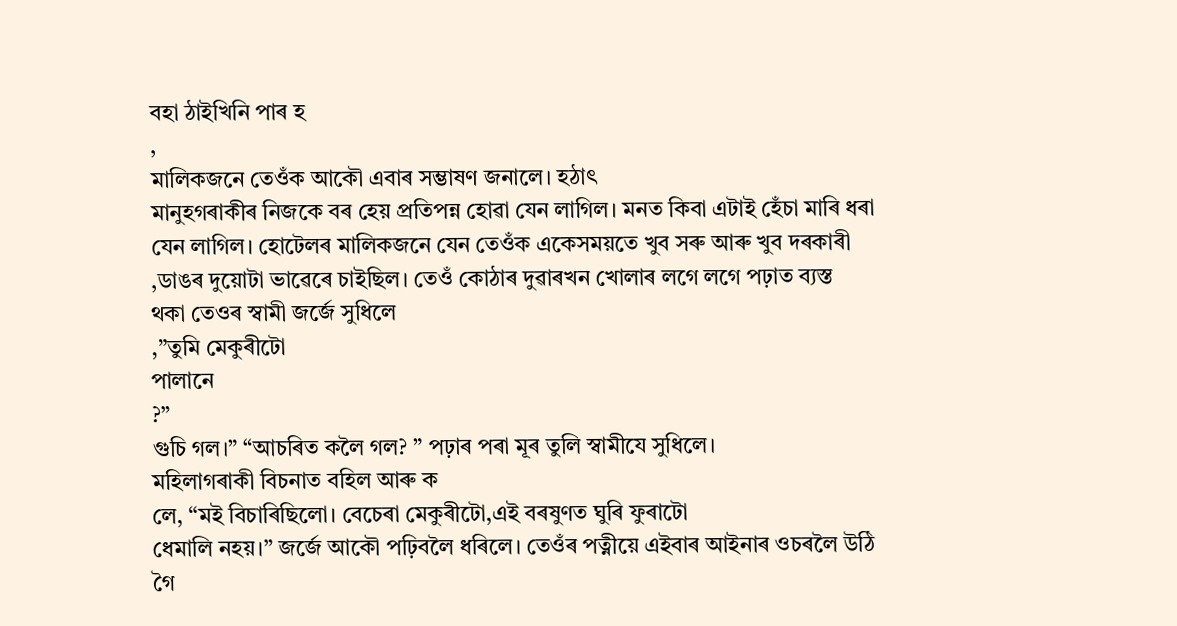বহা ঠাইখিনি পাৰ হ
,
মালিকজনে তেওঁক আকৌ এবাৰ সম্ভাষণ জনালে। হঠাৎ
মানুহগৰাকীৰ নিজকে বৰ হেয় প্ৰতিপন্ন হোৱা যেন লাগিল। মনত কিবা এটাই হেঁচা মাৰি ধৰা
যেন লাগিল। হোটেলৰ মালিকজনে যেন তেওঁক একেসময়তে খুব সৰু আৰু খুব দৰকাৰী
,ডাঙৰ দুয়োটা ভাৱেৰে চাইছিল। তেওঁ কোঠাৰ দুৱাৰখন খোলাৰ লগে লগে পঢ়াত ব্যস্ত
থকা তেওৰ স্বামী জৰ্জে সুধিলে
,”তুমি মেকুৰীটো
পালানে
?”
গুচি গল।” “আচৰিত কলৈ গল? ” পঢ়াৰ পৰা মূৰ তুলি স্বামীযে সুধিলে।
মহিলাগৰাকী বিচনাত বহিল আৰু ক
লে, “মই বিচাৰিছিলো। বেচেৰা মেকুৰীটো,এই বৰষুণত ঘুৰি ফুৰাটো
ধেমালি নহয়।” জৰ্জে আকৌ পঢ়িবলৈ ধৰিলে। তেওঁৰ পত্নীয়ে এইবাৰ আইনাৰ ওচৰলৈ উঠি
গৈ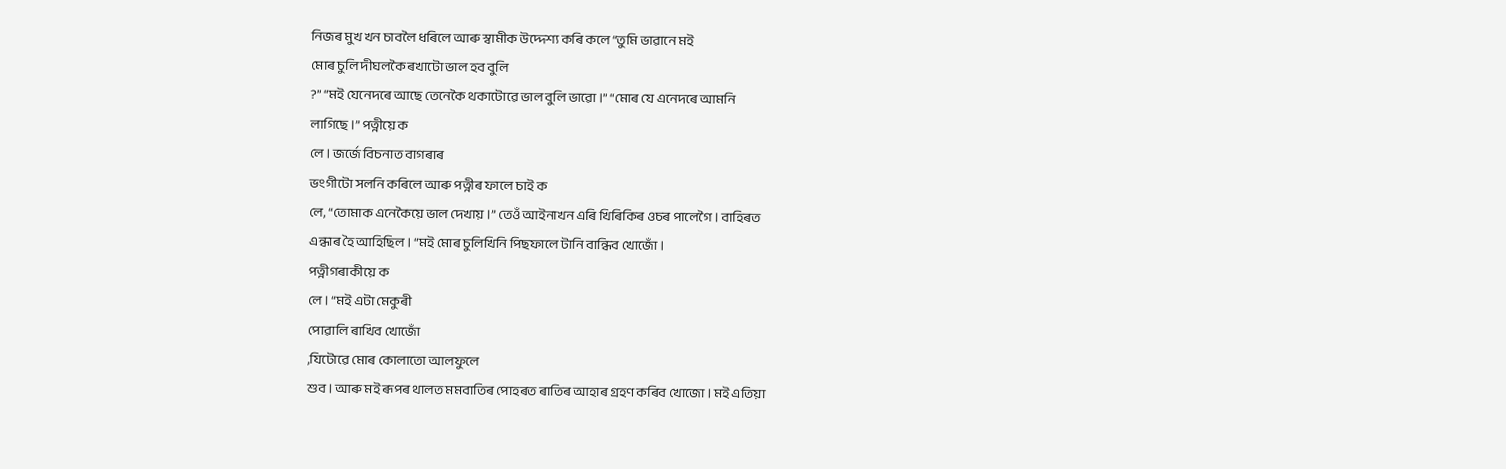নিজৰ মুখ খন চাবলৈ ধৰিলে আৰু স্বামীক উদ্দেশ্য কৰি কলে “তুমি ভাৱানে মই
মোৰ চুলি দীঘলকৈ ৰখাটো ভাল হব বুলি
?” “মই যেনেদৰে আছে তেনেকৈ থকাটোৱে ভাল বুলি ভাৱো।” “মোৰ যে এনেদৰে আমনি
লাগিছে।” পত্নীয়ে ক
লে। জৰ্জে বিচনাত বাগৰাৰ
ভংগীটো সলনি কৰিলে আৰু পত্নীৰ ফালে চাই ক
লে, “তোমাক এনেকৈয়ে ভাল দেখায়।” তেওঁ আইনাখন এৰি খিৰিকিৰ ওচৰ পালেগৈ। বাহিৰত
এন্ধাৰ হৈ আহিছিল। “মই মোৰ চুলিখিনি পিছফালে টানি বান্ধিব খোজোঁ।
পত্নীগৰাকীয়ে ক
লে। “মই এটা মেকুৰী
পোৱালি ৰাখিব খোজোঁ
,যিটোৱে মোৰ কোলাতো আলফুলে
শুব। আৰু মই ৰূপৰ থালত মমবাতিৰ পোহৰত ৰাতিৰ আহাৰ গ্ৰহণ কৰিব খোজো। মই এতিয়া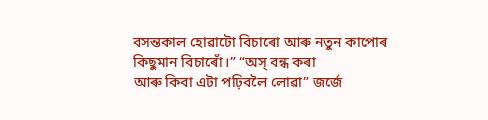বসন্তকাল হোৱাটো বিচাৰো আৰু নতুন কাপোৰ কিছুমান বিচাৰোঁ।” “অস্ বন্ধ কৰা
আৰু কিবা এটা পঢ়িবলৈ লোৱা” জৰ্জে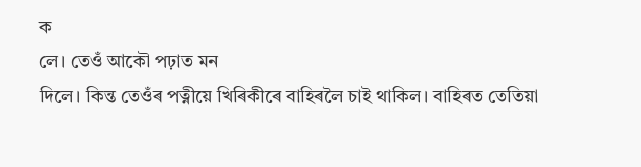ক
লে। তেওঁ আকৌ পঢ়াত মন
দিলে। কিন্ত তেওঁৰ পত্নীয়ে খিৰিকীৰে বাহিৰলৈ চাই থাকিল। বাহিৰত তেতিয়া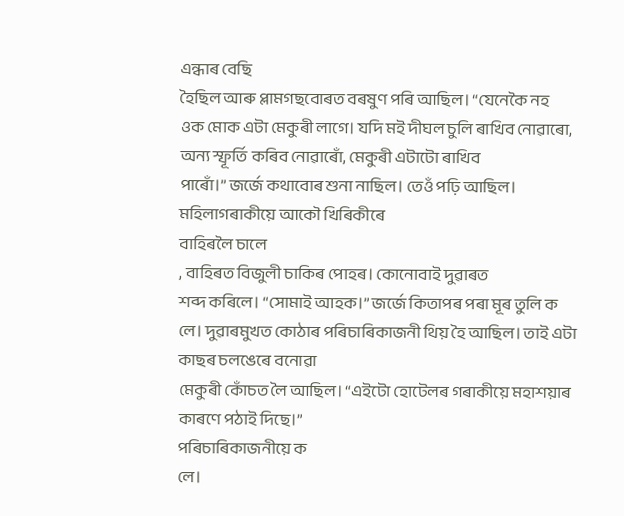এন্ধাৰ বেছি
হৈছিল আৰু প্লামগছবোৰত বৰষুণ পৰি আছিল। “যেনেকৈ নহ
ওক মোক এটা মেকুৰী লাগে। যদি মই দীঘল চুলি ৰাখিব নোৱাৰো, অন্য স্ফূৰ্তি কৰিব নোৱাৰোঁ, মেকুৰী এটাটো ৰাখিব
পাৰোঁ।” জৰ্জে কথাবোৰ শুনা নাছিল। তেওঁ পঢ়ি আছিল। মহিলাগৰাকীয়ে আকৌ খিৰিকীৰে
বাহিৰলৈ চালে
, বাহিৰত বিজুলী চাকিৰ পোহৰ। কোনোবাই দুৱাৰত
শব্দ কৰিলে। “সোমাই আহক।” জৰ্জে কিতাপৰ পৰা মূৰ তুলি ক
লে। দুৱাৰমুখত কোঠাৰ পৰিচাৰিকাজনী থিয় হৈ আছিল। তাই এটা কাছৰ চলঙেৰে বনোৱা
মেকুৰী কোঁচত লৈ আছিল। “এইটো হোটেলৰ গৰাকীয়ে মহাশয়াৰ কাৰণে পঠাই দিছে।”
পৰিচাৰিকাজনীয়ে ক
লে।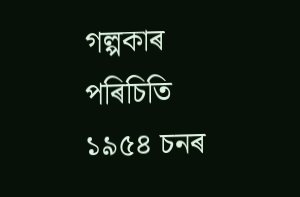গল্পকাৰ পৰিচিতি  ১৯৫৪ চনৰ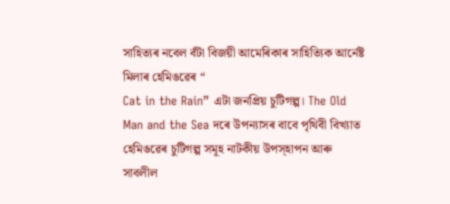সাহিত্যৰ নবেল বঁটা বিজয়ী আমেৰিকাৰ সাহিত্যিক আৰ্নেষ্ট
মিলাৰ হেমিঙৱেৰ “
Cat in the Rain” এটা জনপ্ৰিয় চুটিগল্প। The Old Man and the Sea দৰে উপন্যাসৰ বাবে পৃথিবী বিখ্যাত হেমিঙৱেৰ চুটিগল্প সমূহ নাটকীয় উপস্হাপন আৰু
সাবলীল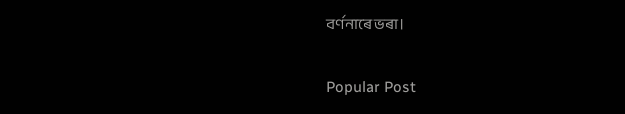বৰ্ণনাৰে ভৰা।

Popular Post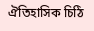ঐতিহাসিক চিঠি